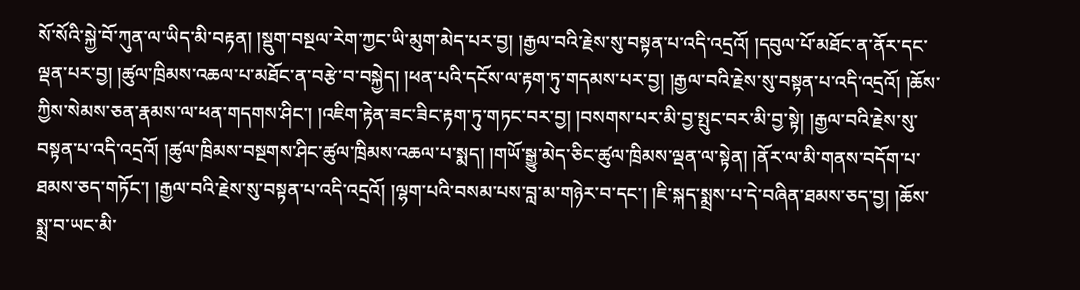སོ་སོའི་སྐྱེ་བོ་ཀུན་ལ་ཡིད་མི་བརྟན། །སྡུག་བསྔལ་རེག་ཀྱང་ཡི་མུག་མེད་པར་བྱ། །རྒྱལ་བའི་རྗེས་སུ་བསྟན་པ་འདི་འདྲའོ། །དབུལ་པོ་མཐོང་ན་ནོར་དང་ལྡན་པར་བྱ། །ཚུལ་ཁྲིམས་འཆལ་པ་མཐོང་ན་བརྩེ་བ་བསྐྱེད། །ཕན་པའི་དངོས་ལ་རྟག་ཏུ་གདམས་པར་བྱ། །རྒྱལ་བའི་རྗེས་སུ་བསྟན་པ་འདི་འདྲའོ། །ཆོས་ཀྱིས་སེམས་ཅན་རྣམས་ལ་ཕན་གདགས་ཤིང་། །འཇིག་རྟེན་ཟང་ཟིང་རྟག་ཏུ་གཏང་བར་བྱ། །བསགས་པར་མི་བྱ་སྤུང་བར་མི་བྱ་སྟེ། །རྒྱལ་བའི་རྗེས་སུ་བསྟན་པ་འདི་འདྲའོ། །ཚུལ་ཁྲིམས་བསྔགས་ཤིང་ཚུལ་ཁྲིམས་འཆལ་པ་སྨད། །གཡོ་སྒྱུ་མེད་ཅིང་ཚུལ་ཁྲིམས་ལྡན་ལ་སྟེན། །ནོར་ལ་མི་གནས་བདོག་པ་ཐམས་ཅད་གཏོང་། །རྒྱལ་བའི་རྗེས་སུ་བསྟན་པ་འདི་འདྲའོ། །ལྷག་པའི་བསམ་པས་བླ་མ་གཉེར་བ་དང་། །ཇི་སྐད་སྨྲས་པ་དེ་བཞིན་ཐམས་ཅད་བྱ། །ཆོས་སྨྲ་བ་ཡང་མི་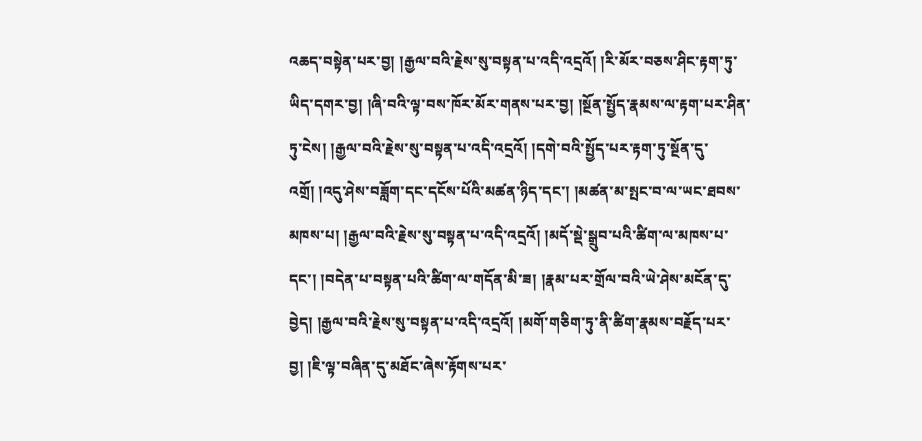འཆད་བསྟེན་པར་བྱ། །རྒྱལ་བའི་རྗེས་སུ་བསྟན་པ་འདི་འདྲའོ། །རི་མོར་བཅས་ཤིང་རྟག་ཏུ་ཡིད་དགར་བྱ། །ཞི་བའི་ལྟ་བས་ཁོར་མོར་གནས་པར་བྱ། །སྔོན་སྤྱོད་རྣམས་ལ་རྟག་པར་ཤིན་ཏུ་ངེས། །རྒྱལ་བའི་རྗེས་སུ་བསྟན་པ་འདི་འདྲའོ། །དགེ་བའི་སྤྱོད་པར་རྟག་ཏུ་སྔོན་དུ་འགྲོ། །འདུ་ཤེས་བཟློག་དང་དངོས་པོའི་མཚན་ཉིད་དང་། །མཚན་མ་སྤང་བ་ལ་ཡང་ཐབས་མཁས་པ། །རྒྱལ་བའི་རྗེས་སུ་བསྟན་པ་འདི་འདྲའོ། །མདོ་སྡེ་སྒྲུབ་པའི་ཚིག་ལ་མཁས་པ་དང་། །བདེན་པ་བསྟན་པའི་ཚིག་ལ་གདོན་མི་ཟ། །རྣམ་པར་གྲོལ་བའི་ཡེ་ཤེས་མངོན་དུ་བྱེད། །རྒྱལ་བའི་རྗེས་སུ་བསྟན་པ་འདི་འདྲའོ། །མགོ་གཅིག་ཏུ་ནི་ཚིག་རྣམས་བརྗོད་པར་བྱ། །ཇི་ལྟ་བཞིན་དུ་མཐོང་ཞེས་རྟོགས་པར་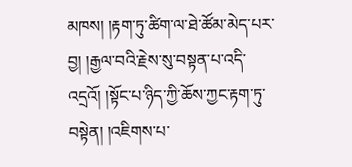མཁས། །རྟག་ཏུ་ཚིག་ལ་ཐེ་ཚོམ་མེད་པར་བྱ། །རྒྱལ་བའི་རྗེས་སུ་བསྟན་པ་འདི་འདྲའོ། །སྟོང་པ་ཉིད་ཀྱི་ཆོས་ཀྱང་རྟག་ཏུ་བསྟེན། །འཇིགས་པ་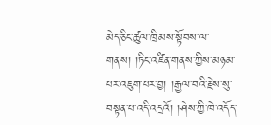མེད་ཅིང་ཚུལ་ཁྲིམས་སྟོབས་ལ་གནས། །ཏིང་འཛིན་གནས་ཀྱིས་མཉམ་པར་འཇུག་པར་བྱ། །རྒྱལ་བའི་རྗེས་སུ་བསྟན་པ་འདི་འདྲའོ། །ཤེས་ཀྱི་ཁེ་འདོད་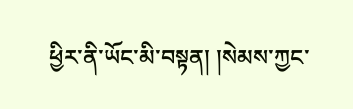ཕྱིར་ནི་ཡོང་མི་བསྟན། །སེམས་ཀྱང་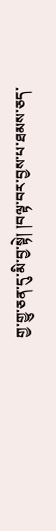གྱ་གྱུ་ཅན་དུ་མི་བྱ་སྟེ། །བལྟ་བར་བྱས་པ་ཐམས་ཅད་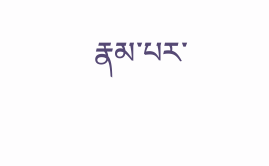རྣམ་པར་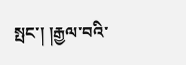སྤང་། །རྒྱལ་བའི་